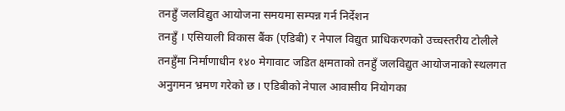तनहुँ जलविद्युत आयोजना समयमा सम्पन्न गर्न निर्देशन
तनहुँ । एसियाली विकास बैंक (एडिबी) र नेपाल विद्युत प्राधिकरणको उच्चस्तरीय टोलीले तनहुँमा निर्माणाधीन १४० मेगावाट जडित क्षमताको तनहुँ जलविद्युत आयोजनाको स्थलगत अनुगमन भ्रमण गरेको छ । एडिबीको नेपाल आवासीय नियोगका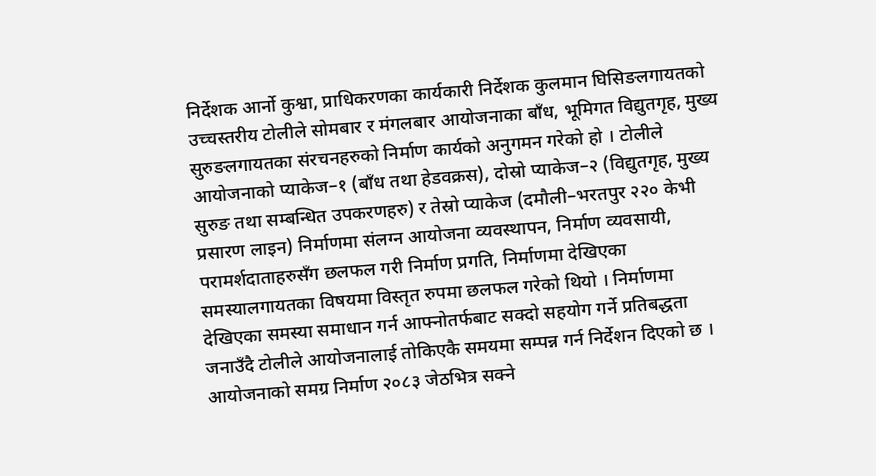निर्देशक आर्नो कुश्वा, प्राधिकरणका कार्यकारी निर्देशक कुलमान घिसिङलगायतको उच्चस्तरीय टोलीले सोमबार र मंगलबार आयोजनाका बाँध, भूमिगत विद्युतगृह, मुख्य सुरुङलगायतका संरचनहरुको निर्माण कार्यको अनुगमन गरेको हो । टोलीले आयोजनाको प्याकेज–१ (बाँध तथा हेडवक्रस), दोस्रो प्याकेज–२ (विद्युतगृह, मुख्य सुरुङ तथा सम्बन्धित उपकरणहरु) र तेस्रो प्याकेज (दमौली–भरतपुर २२० केभी प्रसारण लाइन) निर्माणमा संलग्न आयोजना व्यवस्थापन, निर्माण व्यवसायी, परामर्शदाताहरुसँग छलफल गरी निर्माण प्रगति, निर्माणमा देखिएका समस्यालगायतका विषयमा विस्तृत रुपमा छलफल गरेको थियो । निर्माणमा देखिएका समस्या समाधान गर्न आफ्नोतर्फबाट सक्दो सहयोग गर्ने प्रतिबद्धता जनाउँदै टोलीले आयोजनालाई तोकिएकै समयमा सम्पन्न गर्न निर्देशन दिएको छ । आयोजनाको समग्र निर्माण २०८३ जेठभित्र सक्ने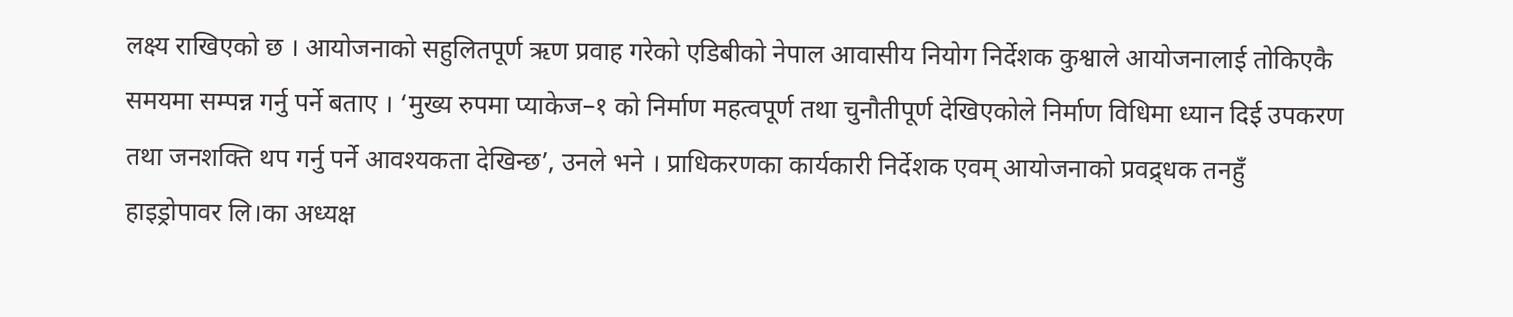लक्ष्य राखिएको छ । आयोजनाको सहुलितपूर्ण ऋण प्रवाह गरेको एडिबीको नेपाल आवासीय नियोग निर्देशक कुश्वाले आयोजनालाई तोकिएकै समयमा सम्पन्न गर्नु पर्ने बताए । ‘मुख्य रुपमा प्याकेज–१ को निर्माण महत्वपूर्ण तथा चुनौतीपूर्ण देखिएकोले निर्माण विधिमा ध्यान दिई उपकरण तथा जनशक्ति थप गर्नु पर्ने आवश्यकता देखिन्छ’, उनले भने । प्राधिकरणका कार्यकारी निर्देशक एवम् आयोजनाको प्रवद्र्धक तनहुँ हाइड्रोपावर लि।का अध्यक्ष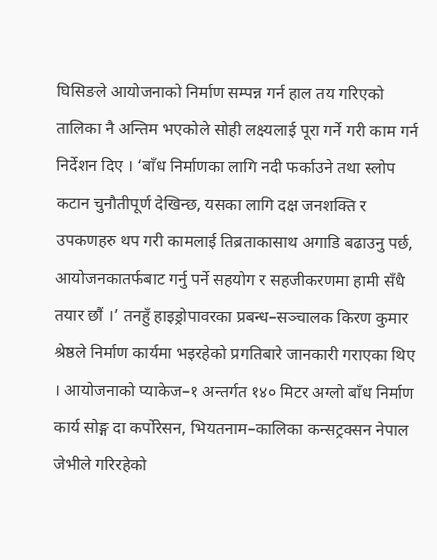घिसिङले आयोजनाको निर्माण सम्पन्न गर्न हाल तय गरिएको तालिका नै अन्तिम भएकोले सोही लक्ष्यलाई पूरा गर्ने गरी काम गर्न निर्देशन दिए । ‘बाँध निर्माणका लागि नदी फर्काउने तथा स्लोप कटान चुनौतीपूर्ण देखिन्छ, यसका लागि दक्ष जनशक्ति र उपकणहरु थप गरी कामलाई तिब्रताकासाथ अगाडि बढाउनु पर्छ, आयोजनकातर्फबाट गर्नु पर्ने सहयोग र सहजीकरणमा हामी सँधै तयार छौं ।’ तनहुँ हाइड्रोपावरका प्रबन्ध–सञ्चालक किरण कुमार श्रेष्ठले निर्माण कार्यमा भइरहेको प्रगतिबारे जानकारी गराएका थिए । आयोजनाको प्याकेज–१ अन्तर्गत १४० मिटर अग्लो बाँध निर्माण कार्य सोङ्ग दा कर्पोरेसन, भियतनाम–कालिका कन्सट्रक्सन नेपाल जेभीले गरिरहेको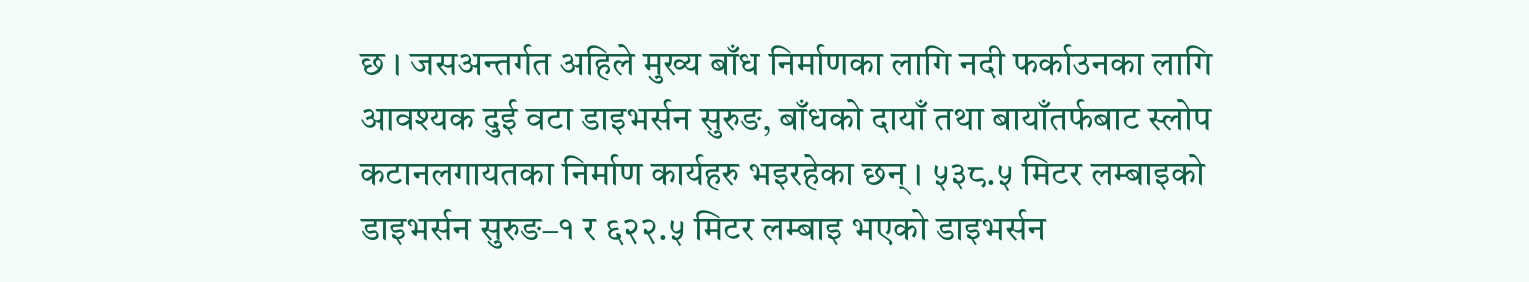छ । जसअन्तर्गत अहिले मुख्य बाँध निर्माणका लागि नदी फर्काउनका लागि आवश्यक दुई वटा डाइभर्सन सुरुङ, बाँधको दायाँ तथा बायाँतर्फबाट स्लोप कटानलगायतका निर्माण कार्यहरु भइरहेका छन् । ५३८.५ मिटर लम्बाइको डाइभर्सन सुरुङ–१ र ६२२.५ मिटर लम्बाइ भएको डाइभर्सन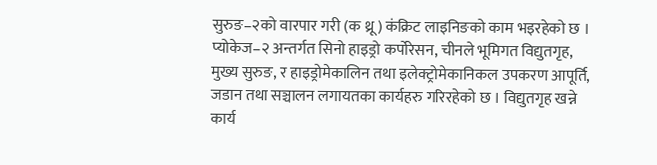सुरुङ–२को वारपार गरी (क थ्रू) कंक्रिट लाइनिङको काम भइरहेको छ । प्योकेज–२ अन्तर्गत सिनो हाइड्रो कर्पोरेसन, चीनले भूमिगत विद्युतगृह, मुख्य सुरुङ, र हाइड्रोमेकालिन तथा इलेक्ट्रोमेकानिकल उपकरण आपूर्ति, जडान तथा सञ्चालन लगायतका कार्यहरु गरिरहेको छ । विद्युतगृह खन्ने कार्य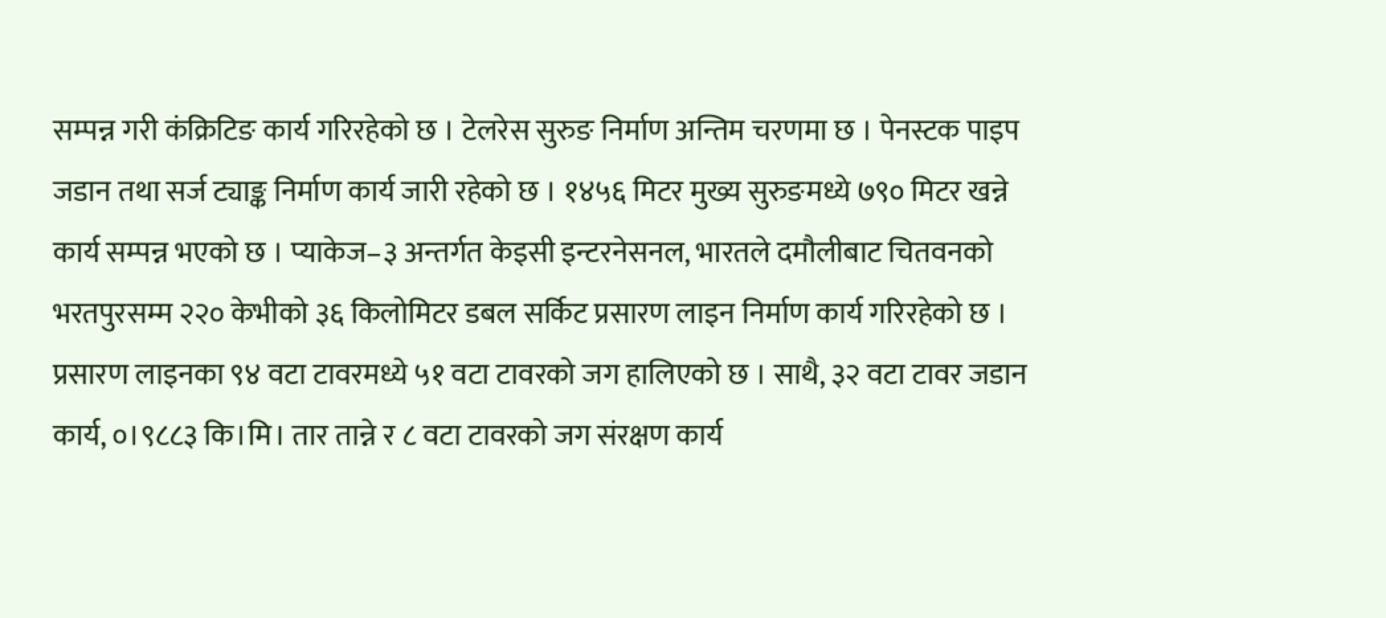सम्पन्न गरी कंक्रिटिङ कार्य गरिरहेको छ । टेलरेस सुरुङ निर्माण अन्तिम चरणमा छ । पेनस्टक पाइप जडान तथा सर्ज ट्याङ्क निर्माण कार्य जारी रहेको छ । १४५६ मिटर मुख्य सुरुङमध्ये ७९० मिटर खन्ने कार्य सम्पन्न भएको छ । प्याकेज–३ अन्तर्गत केइसी इन्टरनेसनल, भारतले दमौलीबाट चितवनको भरतपुरसम्म २२० केभीको ३६ किलोमिटर डबल सर्किट प्रसारण लाइन निर्माण कार्य गरिरहेको छ । प्रसारण लाइनका ९४ वटा टावरमध्ये ५१ वटा टावरको जग हालिएको छ । साथै, ३२ वटा टावर जडान कार्य, ०।९८८३ कि।मि। तार तान्ने र ८ वटा टावरको जग संरक्षण कार्य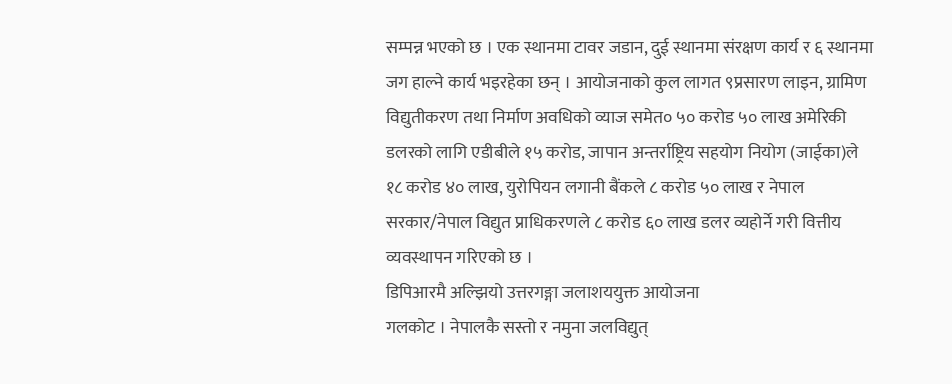सम्पन्न भएको छ । एक स्थानमा टावर जडान, दुई स्थानमा संरक्षण कार्य र ६ स्थानमा जग हाल्ने कार्य भइरहेका छन् । आयोजनाको कुल लागत ९प्रसारण लाइन, ग्रामिण विद्युतीकरण तथा निर्माण अवधिको व्याज समेत० ५० करोड ५० लाख अमेरिकी डलरको लागि एडीबीले १५ करोड, जापान अन्तर्राष्ट्रिय सहयोग नियोग (जाईका)ले १८ करोड ४० लाख, युरोपियन लगानी बैंकले ८ करोड ५० लाख र नेपाल सरकार/नेपाल विद्युत प्राधिकरणले ८ करोड ६० लाख डलर व्यहोर्ने गरी वित्तीय व्यवस्थापन गरिएको छ ।
डिपिआरमै अल्झियो उत्तरगङ्गा जलाशययुक्त आयोजना
गलकोट । नेपालकै सस्तो र नमुना जलविद्युत्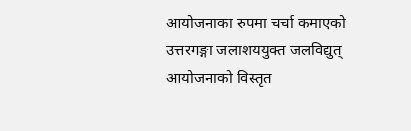आयोजनाका रुपमा चर्चा कमाएको उत्तरगङ्गा जलाशययुक्त जलविद्युत् आयोजनाको विस्तृत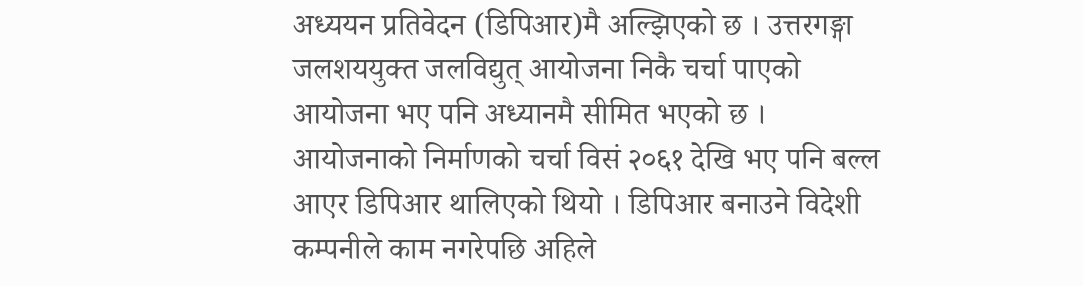अध्ययन प्रतिवेदन (डिपिआर)मै अल्झिएको छ । उत्तरगङ्गा जलशययुक्त जलविद्युत् आयोजना निकै चर्चा पाएको आयोजना भए पनि अध्यानमै सीमित भएको छ । आयोजनाको निर्माणको चर्चा विसं २०६१ देखि भए पनि बल्ल आएर डिपिआर थालिएको थियो । डिपिआर बनाउने विदेशी कम्पनीले काम नगरेपछि अहिले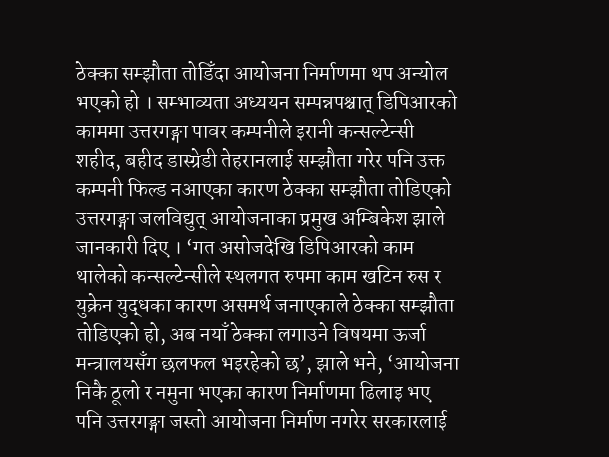ठेक्का सम्झौता तोडिँदा आयोजना निर्माणमा थप अन्योल भएको हो । सम्भाव्यता अध्ययन सम्पन्नपश्चात् डिपिआरको काममा उत्तरगङ्गा पावर कम्पनीले इरानी कन्सल्टेन्सी शहीद, बहीद डास्ग्रेडी तेहरानलाई सम्झौता गरेर पनि उक्त कम्पनी फिल्ड नआएका कारण ठेक्का सम्झौता तोडिएको उत्तरगङ्गा जलविद्युत् आयोजनाका प्रमुख अम्बिकेश झाले जानकारी दिए । ‘गत असोजदेखि डिपिआरको काम थालेको कन्सल्टेन्सीले स्थलगत रुपमा काम खटिन रुस र युक्रेन युद्धका कारण असमर्थ जनाएकाले ठेक्का सम्झौता तोडिएको हो, अब नयाँ ठेक्का लगाउने विषयमा ऊर्जा मन्त्रालयसँग छलफल भइरहेको छ’, झाले भने, ‘आयोजना निकै ठूलो र नमुना भएका कारण निर्माणमा ढिलाइ भए पनि उत्तरगङ्गा जस्तो आयोजना निर्माण नगरेर सरकारलाई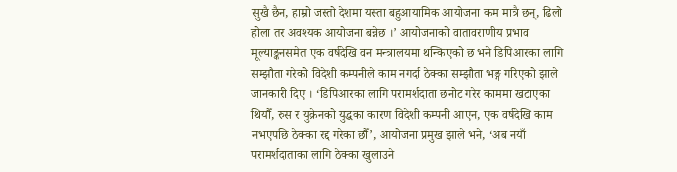सुखै छैन, हाम्रो जस्तो देशमा यस्ता बहुआयामिक आयोजना कम मात्रै छन्, ढिलो होला तर अवश्यक आयोजना बन्नेछ ।’ आयोजनाको वातावराणीय प्रभाव मूल्याङ्कनसमेत एक वर्षदेखि वन मन्त्रालयमा थन्किएको छ भने डिपिआरका लागि सम्झौता गरेको विदेशी कम्पनीले काम नगर्दा ठेक्का सम्झौता भङ्ग गरिएको झाले जानकारी दिए । ‘डिपिआरका लागि परामर्शदाता छनोट गरेर काममा खटाएका थियौँ, रुस र युक्रेनको युद्धका कारण विदेशी कम्पनी आएन, एक वर्षदेखि काम नभएपछि ठेक्का रद्द गरेका छौँ’, आयोजना प्रमुख झाले भने, ‘अब नयाँ परामर्शदाताका लागि ठेक्का खुलाउने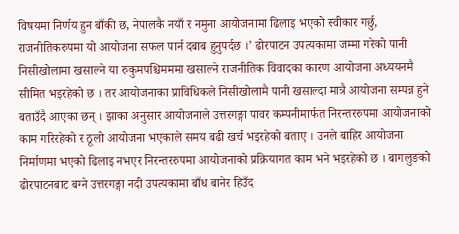विषयमा निर्णय हुन बाँकी छ, नेपालकै नयाँ र नमुना आयोजनामा ढिलाइ भएको स्वीकार गर्छु, राजनीतिकरुपमा यो आयोजना सफल पार्न दबाब हुनुपर्दछ ।’ ढोरपाटन उपत्यकामा जम्मा गरेको पानी निसीखोलामा खसाल्ने या रुकुमपश्चिमममा खसाल्ने राजनीतिक विवादका कारण आयोजना अध्ययनमै सीमित भइरहेको छ । तर आयोजनाका प्राविधिकले निसीखोलामै पानी खसाल्दा मात्रै आयोजना सम्पन्न हुने बताउँदै आएका छन् । झाका अनुसार आयोजनाले उत्तरगङ्गा पावर कम्पनीमार्फत निरन्तररुपमा आयोजनाको काम गरिरहेको र ठूलो आयोजना भएकाले समय बढी खर्च भइरहेको बताए । उनले बाहिर आयोजना निर्माणमा भएको ढिलाइ नभएर निरन्तररुपमा आयोजनाको प्रक्रियागत काम भने भइरहेको छ । बागलुङको ढोरपाटनबाट बग्ने उत्तरगङ्गा नदी उपत्यकामा बाँध बानेर हिउँद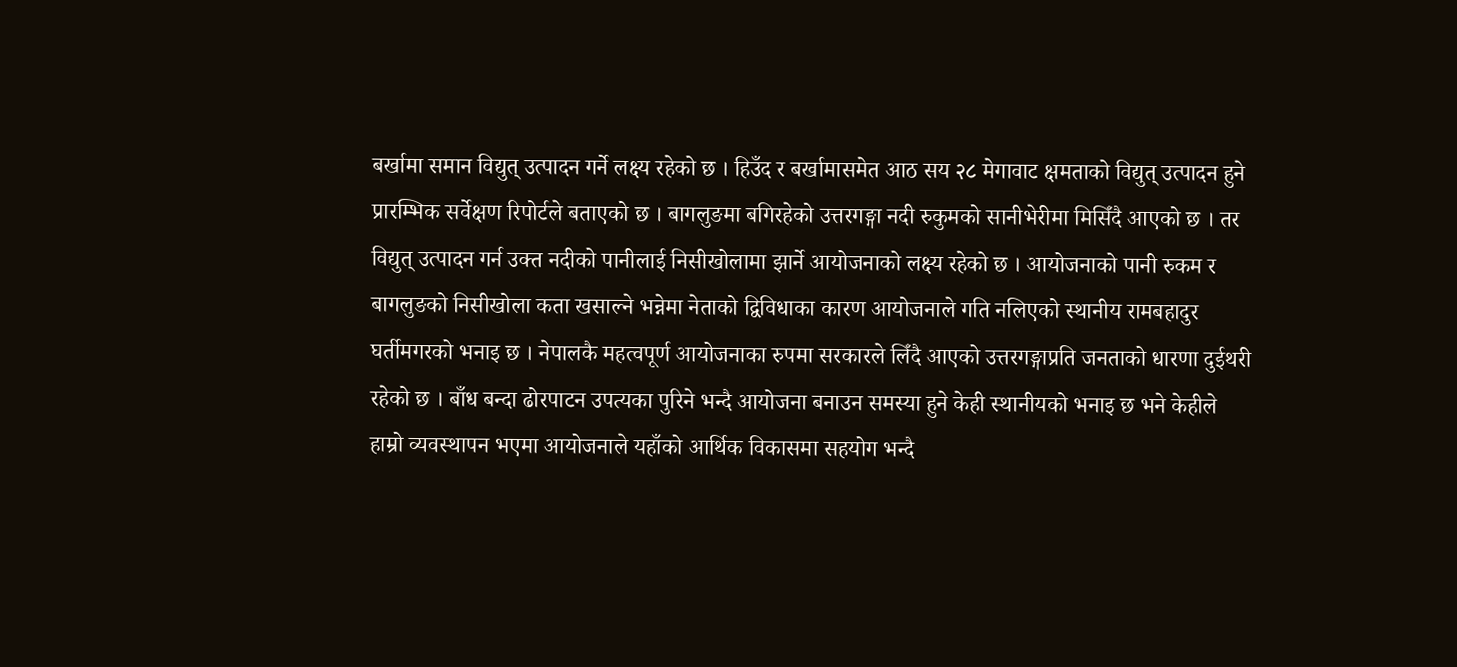बर्खामा समान विद्युत् उत्पादन गर्ने लक्ष्य रहेको छ । हिउँद र बर्खामासमेत आठ सय २८ मेगावाट क्षमताको विद्युत् उत्पादन हुने प्रारम्भिक सर्वेक्षण रिपोर्टले बताएको छ । बागलुङमा बगिरहेको उत्तरगङ्गा नदी रुकुमको सानीभेरीमा मिसिँदै आएको छ । तर विद्युत् उत्पादन गर्न उक्त नदीको पानीलाई निसीखोलामा झार्ने आयोजनाको लक्ष्य रहेको छ । आयोजनाको पानी रुकम र बागलुङको निसीखोला कता खसाल्ने भन्नेमा नेताको द्विविधाका कारण आयोजनाले गति नलिएको स्थानीय रामबहादुर घर्तीमगरको भनाइ छ । नेपालकै महत्वपूर्ण आयोजनाका रुपमा सरकारले लिँदै आएको उत्तरगङ्गाप्रति जनताको धारणा दुईथरी रहेको छ । बाँध बन्दा ढोरपाटन उपत्यका पुरिने भन्दै आयोजना बनाउन समस्या हुने केही स्थानीयको भनाइ छ भने केहीले हाम्रो व्यवस्थापन भएमा आयोजनाले यहाँको आर्थिक विकासमा सहयोग भन्दै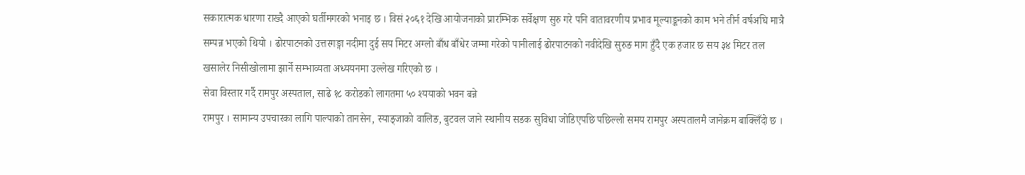सकारात्मक धारणा राख्दै आएको घर्तीमगरको भनाइ छ । विसं २०६१ देखि आयोजनाको प्रारम्भिक सर्वेक्षण सुरु गरे पनि वातावरणीय प्रभाव मूल्याङ्कनको काम भने तीर्न वर्षअघि मात्रै सम्पन्न भएको थियो । ढोरपाटनको उत्तरगङ्गा नदीमा दुई सय मिटर अग्लो बाँध बाँधेर जम्मा गरेको पानीलाई ढोरपाटनको नवीदेखि सुरुङ माग हुँदै एक हजार छ सय ३४ मिटर तल खसालेर निसीखोलामा झार्ने सम्भाव्यता अध्ययनमा उल्लेख गरिएको छ ।
सेवा विस्तार गर्दै रामपुर अस्पताल, साढे १८ करोडको लागतमा ५० श्ययाको भवन बन्ने
रामपुर । सामान्य उपचारका लागि पाल्पाको तानसेन, स्याङ्जाको वालिङ, बुटवल जाने स्थानीय सडक सुविधा जोडिएपछि पछिल्लो समय रामपुर अस्पतालमै जानेक्रम बाक्लिँदो छ ।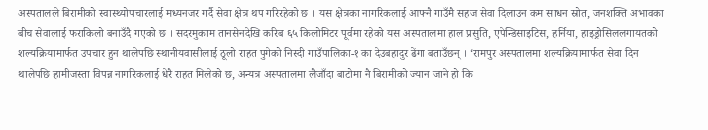अस्पतालले बिरामीको स्वास्थ्योपचारलाई मध्यनजर गर्दै सेवा क्षेत्र थप गरिरहेको छ । यस क्षेत्रका नागरिकलाई आफ्नै गाउँमै सहज सेवा दिलाउन कम साधन स्रोत, जनशक्ति अभावका बीच सेवालाई फराकिलो बनाउँदै गएको छ । सदरमुकाम तानसेनदेखि करिब ६५ किलोमिटर पूर्वमा रहेको यस अस्पतालमा हाल प्रसुति, एपेन्डिसाइटिस, हर्निया, हाइड्रोसिललगायतको शल्यक्रियामार्फत उपचार हुन थालेपछि स्थानीयवासीलाई ठूलो राहत पुगेको निस्दी गाउँपालिका-१ का देउबहादुर ढेंगा बताउँछन् । ‘रामपुर अस्पतालमा शल्यक्रियामार्फत सेवा दिन थालेपछि हामीजस्ता विपन्न नागरिकलाई धेरै राहत मिलेको छ, अन्यत्र अस्पतालमा लैजाँदा बाटोमा नै बिरामीको ज्यान जाने हो कि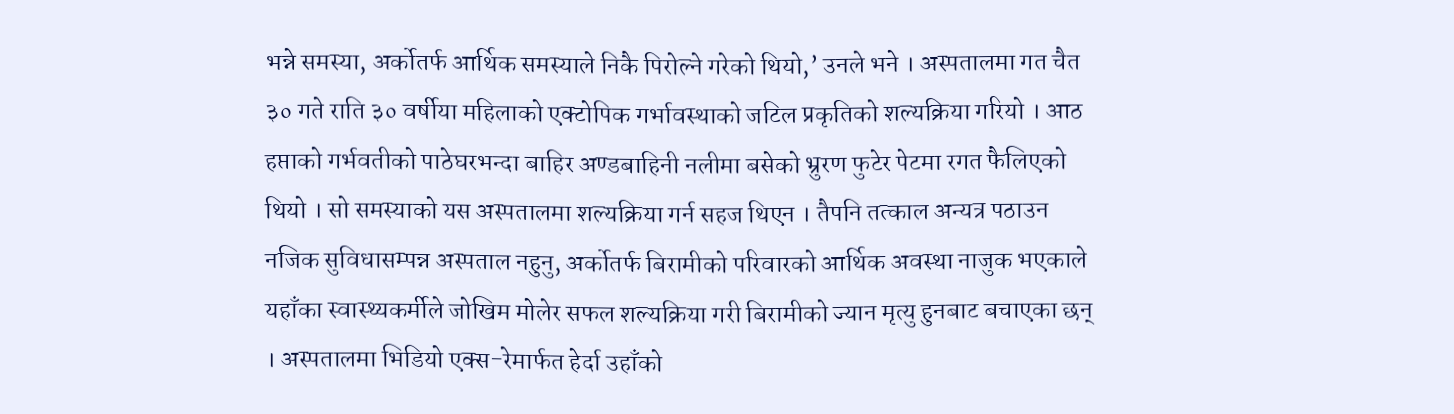भन्ने समस्या, अर्कोतर्फ आर्थिक समस्याले निकै पिरोल्ने गरेको थियो,’ उनले भने । अस्पतालमा गत चैत ३० गते राति ३० वर्षीया महिलाको एक्टोपिक गर्भावस्थाको जटिल प्रकृतिको शल्यक्रिया गरियो । आठ हप्ताको गर्भवतीको पाठेघरभन्दा बाहिर अण्डबाहिनी नलीमा बसेको भ्रुरण फुटेर पेटमा रगत फैलिएको थियो । सो समस्याको यस अस्पतालमा शल्यक्रिया गर्न सहज थिएन । तैपनि तत्काल अन्यत्र पठाउन नजिक सुविधासम्पन्न अस्पताल नहुनु, अर्कोतर्फ बिरामीको परिवारको आर्थिक अवस्था नाजुक भएकाले यहाँका स्वास्थ्यकर्मीले जोखिम मोलेर सफल शल्यक्रिया गरी बिरामीको ज्यान मृत्यु हुनबाट बचाएका छन् । अस्पतालमा भिडियो एक्स-रेमार्फत हेर्दा उहाँको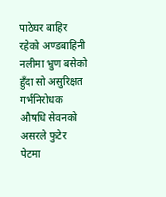पाठेघर बाहिर रहेको अण्डबाहिनी नलीमा भ्रुण बसेको हुँदा सो असुरिक्षत गर्भनिरोधक औषधि सेवनको असरले फुटेर पेटमा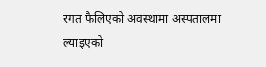रगत फैलिएको अवस्थामा अस्पतालमा ल्याइएको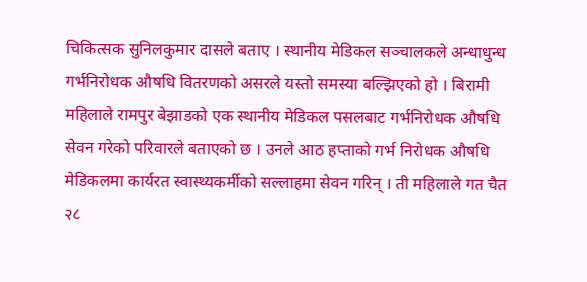चिकित्सक सुनिलकुमार दासले बताए । स्थानीय मेडिकल सञ्चालकले अन्धाधुन्ध गर्भनिरोधक औषधि वितरणको असरले यस्तो समस्या बल्झिएको हो । बिरामी महिलाले रामपुर बेझाडको एक स्थानीय मेडिकल पसलबाट गर्भनिरोधक औषधि सेवन गरेको परिवारले बताएको छ । उनले आठ हप्ताको गर्भ निरोधक औषधि मेडिकलमा कार्यरत स्वास्थ्यकर्मीको सल्लाहमा सेवन गरिन् । ती महिलाले गत चैत २८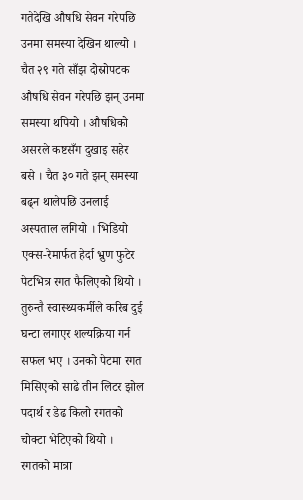गतेदेखि औषधि सेवन गरेपछि उनमा समस्या देखिन थाल्यो । चैत २९ गते साँझ दोस्रोपटक औषधि सेवन गरेपछि झन् उनमा समस्या थपियो । औषधिको असरले कष्टसँग दुखाइ सहेर बसे । चैत ३० गते झन् समस्या बढ्न थालेपछि उनलाई अस्पताल लगियो । भिडियो एक्स-रेमार्फत हेर्दा भ्रुण फुटेर पेटभित्र रगत फैलिएको थियो । तुरुन्तै स्वास्थ्यकर्मीले करिब दुई घन्टा लगाएर शल्यक्रिया गर्न सफल भए । उनको पेटमा रगत मिसिएको साढे तीन लिटर झोल पदार्थ र डेढ किलो रगतको चोक्टा भेटिएको थियो । रगतको मात्रा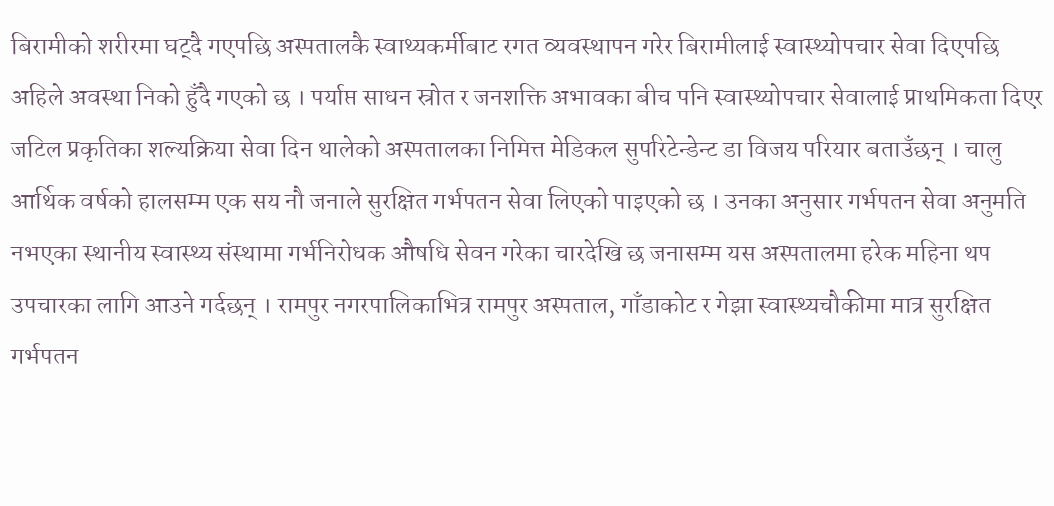बिरामीको शरीरमा घट्दै गएपछि अस्पतालकै स्वाथ्यकर्मीबाट रगत व्यवस्थापन गरेर बिरामीलाई स्वास्थ्योपचार सेवा दिएपछि अहिले अवस्था निको हुँदै गएको छ । पर्याप्त साधन स्रोत र जनशक्ति अभावका बीच पनि स्वास्थ्योपचार सेवालाई प्राथमिकता दिएर जटिल प्रकृतिका शल्यक्रिया सेवा दिन थालेको अस्पतालका निमित्त मेडिकल सुपरिटेन्डेन्ट डा विजय परियार बताउँछन् । चालु आर्थिक वर्षको हालसम्म एक सय नौ जनाले सुरक्षित गर्भपतन सेवा लिएको पाइएको छ । उनका अनुसार गर्भपतन सेवा अनुमति नभएका स्थानीय स्वास्थ्य संस्थामा गर्भनिरोधक औषधि सेवन गरेका चारदेखि छ जनासम्म यस अस्पतालमा हरेक महिना थप उपचारका लागि आउने गर्दछन् । रामपुर नगरपालिकाभित्र रामपुर अस्पताल, गाँडाकोट र गेझा स्वास्थ्यचौकीमा मात्र सुरक्षित गर्भपतन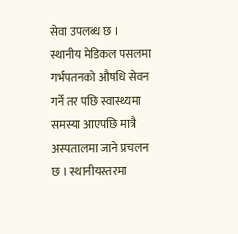सेवा उपलब्ध छ । स्थानीय मेडिकल पसलमा गर्भपतनको औषधि सेवन गर्ने तर पछि स्वास्थ्यमा समस्या आएपछि मात्रै अस्पतालमा जाने प्रचलन छ । स्थानीयस्तरमा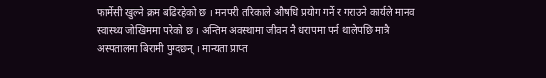फार्मेसी खुल्ने क्रम बढिरहेको छ । मनपरी तरिकाले औषधि प्रयोग गर्ने र गराउने कार्यले मानव स्वास्थ्य जोखिममा परेको छ । अन्तिम अवस्थामा जीवन नै धरापमा पर्न थालेपछि मात्रै अस्पतालमा बिरामी पुग्दछन् । मान्यता प्राप्त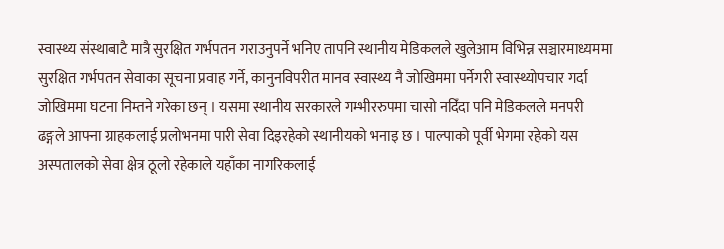स्वास्थ्य संस्थाबाटै मात्रै सुरक्षित गर्भपतन गराउनुपर्ने भनिए तापनि स्थानीय मेडिकलले खुलेआम विभिन्न सञ्चारमाध्यममा सुरक्षित गर्भपतन सेवाका सूचना प्रवाह गर्ने, कानुनविपरीत मानव स्वास्थ्य नै जोखिममा पर्नेगरी स्वास्थ्योपचार गर्दा जोखिममा घटना निम्तने गरेका छन् । यसमा स्थानीय सरकारले गम्भीररुपमा चासो नदिँदा पनि मेडिकलले मनपरी ढङ्गले आफ्ना ग्राहकलाई प्रलोभनमा पारी सेवा दिइरहेको स्थानीयको भनाइ छ । पाल्पाको पूर्वी भेगमा रहेको यस अस्पतालको सेवा क्षेत्र ठूलो रहेकाले यहाँका नागरिकलाई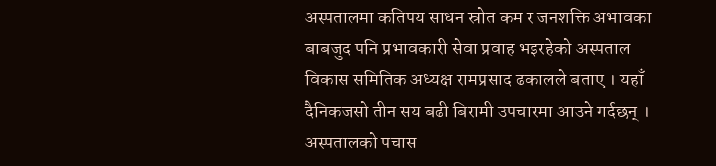अस्पतालमा कतिपय साधन स्रोत कम र जनशक्ति अभावका बाबजुद पनि प्रभावकारी सेवा प्रवाह भइरहेको अस्पताल विकास समितिक अध्यक्ष रामप्रसाद ढकालले बताए । यहाँ दैनिकजसो तीन सय बढी बिरामी उपचारमा आउने गर्दछन् । अस्पतालको पचास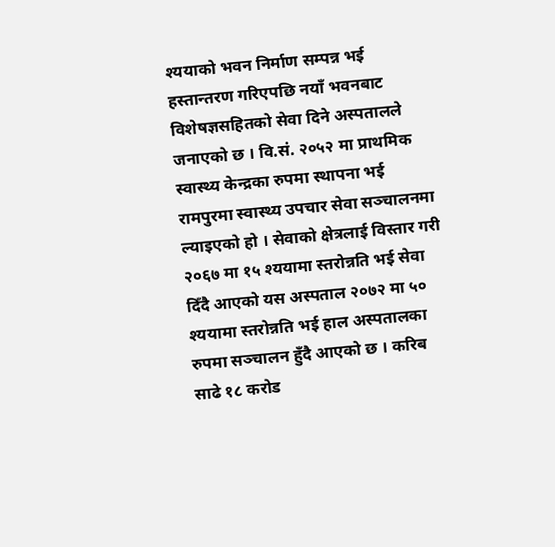श्ययाको भवन निर्माण सम्पन्न भई हस्तान्तरण गरिएपछि नयाँ भवनबाट विशेषज्ञसहितको सेवा दिने अस्पतालले जनाएको छ । वि.सं. २०५२ मा प्राथमिक स्वास्थ्य केन्द्रका रुपमा स्थापना भई रामपुरमा स्वास्थ्य उपचार सेवा सञ्चालनमा ल्याइएको हो । सेवाको क्षेत्रलाई विस्तार गरी २०६७ मा १५ श्ययामा स्तरोन्नति भई सेवा दिँदै आएको यस अस्पताल २०७२ मा ५० श्ययामा स्तरोन्नति भई हाल अस्पतालका रुपमा सञ्चालन हुँदै आएको छ । करिब साढे १८ करोड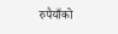रुपैयाँको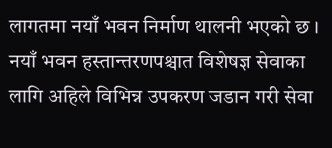लागतमा नयाँ भवन निर्माण थालनी भएको छ । नयाँ भवन हस्तान्तरणपश्चात विशेषज्ञ सेवाका लागि अहिले विभिन्न उपकरण जडान गरी सेवा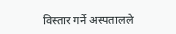विस्तार गर्ने अस्पतालले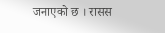जनाएको छ । रासस